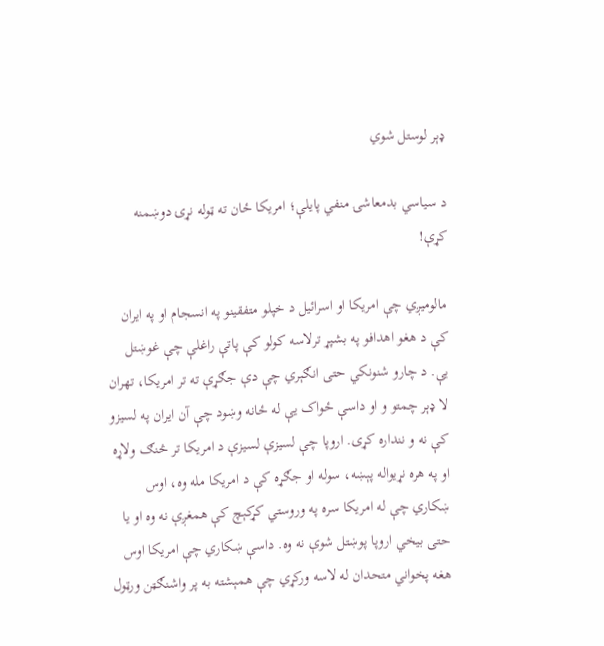ډېر لوستل شوي

د سیاسي بدمعاشۍ منفي پایلې؛ امریکا ځان ته ټوله نړۍ دوښمنه کړې!

مالومیږي چې امریکا او اسرائیل د خپلو متفقینو په انسجام او په ایران کې د هغو اهدافو په بشپړ ترلاسه کولو کې پاتې راغلې چې غوښتل یې. د چارو شنونکي حتی انګېري چې دې جګړې ته تر امریکا، تهران لا ډېر چمتو و او داسې ځواک یې له ځانه وښود چې آن ایران په لسیزو کې نه و ننداره کړی. اروپا چې لسیزې لسیزې د امریکا تر څنګ ولاړه او په هره نړیواله پېښه، سوله او جګړه کې د امریکا مله وه، اوس ښکاري چې له امریکا سره په وروستي کړکېچ کې همغږې نه وه او یا حتی بیخي اروپا پوښتل شوې نه وه. داسې ښکاري چې امریکا اوس هغه پخواني متحدان له لاسه ورکړي چې همېشته به پر واشنګټن ورټول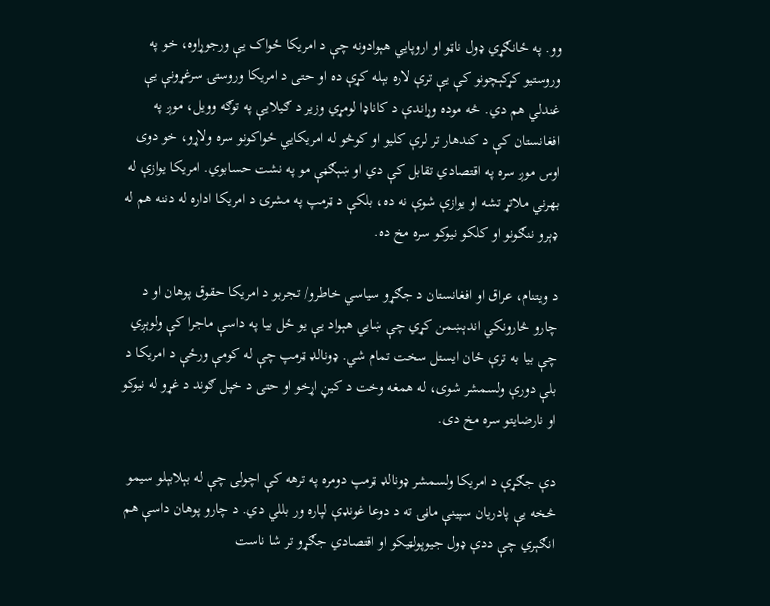وو. په ځانګړي ډول ناټو او اروپایي هېوادونه چې د امریکا ځواک یې ورجوړاوه، خو په وروستیو کړکېچونو کې یې ترې لاره بېله کړې ده او حتی د امریکا وروستۍ سرغړونې یې غندلي هم دي. څه موده وړاندې د کاناډا لومړي وزیر د ګیلایې په توګه وویل، موږ په افغانستان کې د کندهار تر لرې کلیو او کوڅو له امریکایي ځواکونو سره ولاړو، خو دوی اوس موږ سره په اقتصادي تقابل کې دي او ښېګڼې مو په نشت حسابوي. امریکا یوازې له بهرني ملاتړ تشه او یوازې شوې نه ده، بلکې د ټرمپ په مشرۍ د امریکا اداره له دننه هم له ډېرو ننګونو او کلکو نیوکو سره مخ ده.

د ویتنام، عراق او افغانستان د جګړو سیاسي خاطرو/ تجربو د امریکا حقوق پوهان او د چارو څارونکي اندېښمن کړي چې ښایي هېواد یې یو ځل بیا په داسې ماجرا کې ولوېږي چې بیا به ترې ځان ایستل سخت تمام شي. ډونالډ ټرمپ چې له کومې ورځې د امریکا د بلې دورې ولسمشر شوی، له همغه وخت د کیڼ اړخو او حتی د خپل ګوند د غړو له نیوکو او نارضایتو سره مخ دی.

دې جګړې د امریکا ولسمشر ډونالډ ټرمپ دومره په ترهه کې اچولی چې له بېلابېلو سیمو څخه یې پادریان سپینې ماڼۍ ته د دوعا غونډې لپاره ور بللي دي. د چارو پوهان داسې هم انګېري چې ددې ډول جیوپولټیکو او اقتصادي جګړو تر شا ناست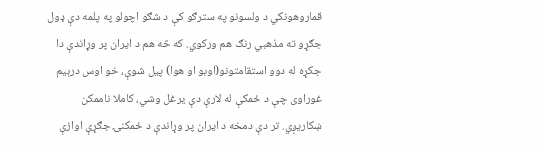قماروهونکي د ولسونو په سترګو کې د شګو اچولو په پلمه دې ډول جګړو ته مذهبي رنګ هم ورکوي. که څه هم د ایران پر وړاندې دا جکړه له دوو استقامتونو(اوبو او هوا) پیل شوې، خو اوس درېیم غوراوی چې د ځمکې له لارې دې یرغل وشي، کاملا ناممکن ښکاریږي. تر دې دمخه د ایران پر وړاندې د ځمکنۍ جګړې اوازې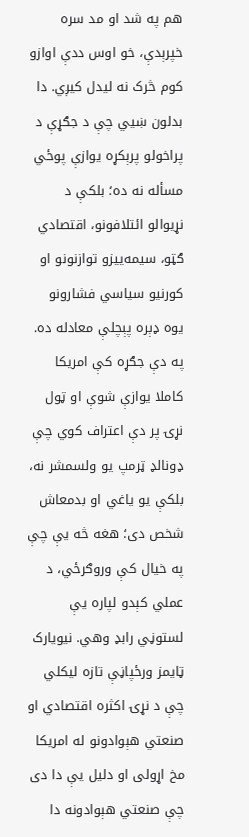هم په شد او مد سره خپرېدې، خو اوس ددې اوازو کوم څرک نه لیدل کیږي. دا بدلون ښيي چې د جګړې د پراخولو پرېکړه یوازې پوځي مسأله نه ده؛ بلکې د نړیوالو ائتلافونو، اقتصادي ګټو، سیمه‌ییزو توازنونو او کورنیو سیاسي فشارونو یوه ډېره پېچلې معادله ده. په دې جګړه کې امریکا کاملا یوازې شوې او ټول نړۍ پر دې اعتراف کوي چې ډونالډ ټرمپ یو ولسمشر نه، بلکې یو یاغي او بدمعاش شخص دی؛ هغه څه یې چې په خیال کې وروګرځي، د عملي کېدو لپاره یې لستوڼي رابډ وهي. نیویارک ټایمز ورځپاڼې تازه لیکلي چې د نړۍ اکثره اقتصادي او صنعتي هېوادونو له امریکا مخ اړولی او دلیل یې دا دی چې صنعتي هېوادونه دا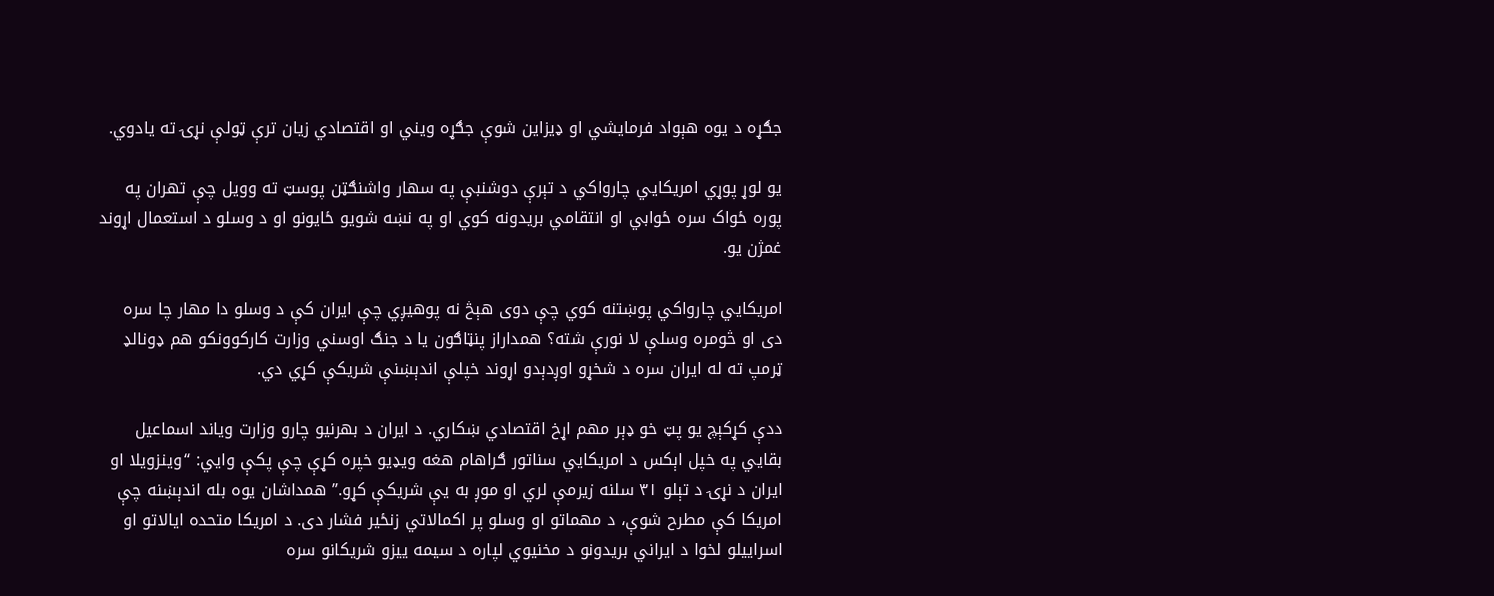جګړه د یوه هېواد فرمایشي او ډيزاین شوې جګړه ویني او اقتصادي زیان ترې ټولې نړۍ ته یادوي.

یو لوړ پوړي امریکایي چارواکي د تېرې دوشنبې په سهار واشنګټن پوسټ ته وویل چې تهران په پوره ځواک سره ځوابي او انتقامي بریدونه کوي او په نښه شویو ځایونو او د وسلو د استعمال اړوند غمژن یو.

امریکایي چارواکي پوښتنه کوي چې دوی هېڅ نه پوهیږي چې ایران کې د وسلو دا مهار چا سره دی او څومره وسلې لا نورې شته؟ همداراز پنټاګون یا د جنګ اوسني وزارت کارکوونکو هم ډونالډ ټرمپ ته له ایران سره د شخړو اوږدېدو اړوند خپلې اندېښنې شریکې کړي دي.

ددې کړکېچ یو پټ خو ډېر مهم اړخ اقتصادي ښکاري. د ایران د بهرنیو چارو وزارت ویاند اسماعیل بقایي په خپل اېکس د امریکایي سناتور ګراهام هغه ویډیو خپره کړې چې پکې وایي: “وینزویلا او ایران د نړۍ د تېلو ۳۱ سلنه زیرمې لري او موږ به یې شریکې کړو.” همداشان یوه بله اندېښنه چې امریکا کې مطرح شوې، د مهماتو او وسلو پر اکمالاتي زنځیر فشار دی. د امریکا متحده ایالاتو او اسراییلو لخوا د ایراني بریدونو د مخنیوي لپاره د سیمه ییزو شریکانو سره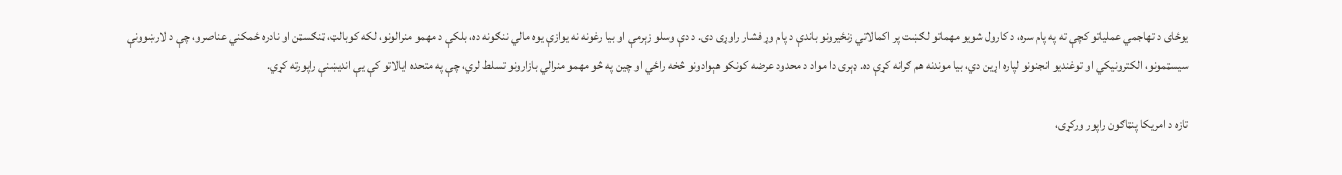یوځای د تهاجمي عملیاتو کچې ته په پام سره، د کارول شویو مهماتو لګښت پر اکمالاتي زنځیرونو باندې د پام وړ فشار راوړی دی. د دې وسلو زېرمې او بیا رغونه نه یوازې یوه مالي ننګونه ده، بلکې د مهمو منرالونو، لکه کوبالټ، ټنګسټن او نادره ځمکني عناصرو، چې د لارښوونې سیسټمونو، الکترونیکي او توغندیو انجنونو لپاره اړین دي، بیا موندنه هم ګرانه کړې ده. ډېری دا مواد د محدود عرضه کونکو هېوادونو څخه راځي او چین په څو مهمو منرالي بازارونو تسلط لري، چې په متحده ایالاتو کې یې اندیښنې راپورته کړي.

تازه د امریکا پنټاګون راپور ورکړی،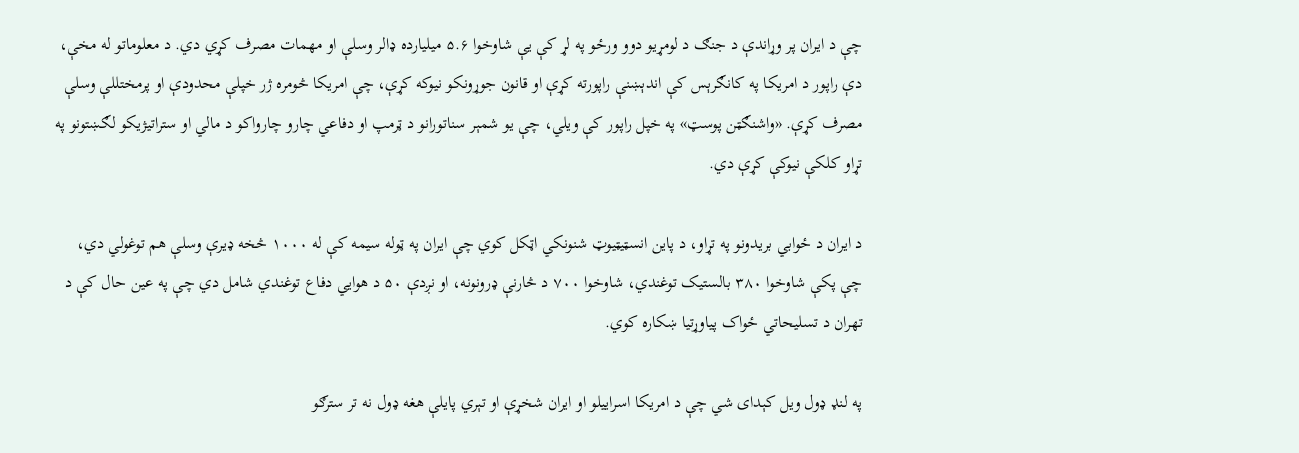چې د ایران پر وړاندې د جنګ د لومړیو دوو ورځو په لړ کې یې شاوخوا ۵.۶ میلیارده ډالر وسلې او مهمات مصرف کړي دي. د معلوماتو له مخې، دې راپور د امریکا په کانګرېس کې اندېښنې راپورته کړې او قانون جوړونکو نيوکه کړې، چې امريکا څومره ژر خپلې محدودې او پرمختللې وسلې مصرف کړې. «واشنګټن پوسټ» په خپل راپور کې ويلي، چې يو شمېر سناتورانو د ټرمپ او دفاعي چارو چارواکو د مالي او ستراتيژيکو لګښتونو په تړاو کلکې نيوکې کړې دي.

د ایران د ځوابي بریدونو په تړاو، د پاین انسټیټیوټ شنونکي اټکل کوي چې ایران په ټوله سیمه کې له ۱۰۰۰ څخه ډیرې وسلې هم توغولي دي، چې پکې شاوخوا ۳۸۰ بالستیک توغندي، شاوخوا ۷۰۰ د څارنې ډرونونه، او نږدې ۵۰ د هوايي دفاع توغندي شامل دي چې په عین حال کې د تهران د تسلیحاتي ځواک پیاوړتیا ښکاره کوي.

په لنډ ډول ویل کېدای شي چې د امریکا اسراییلو او ایران شخړې او تېري پایلې هغه ډول نه تر سترګو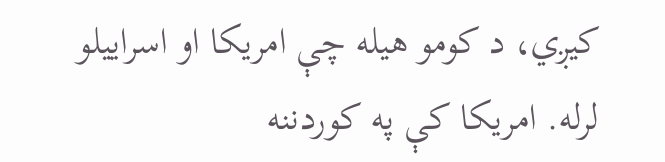کیږي، د کومو هیله چې امریکا او اسراییلو لرله. امریکا کې په کوردننه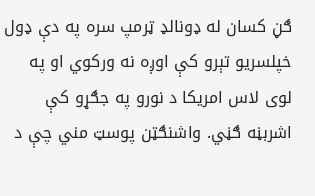ګڼ کسان له ډونالډ ټرمپ سره په دې ډول خپلسریو تېرو کې اوږه نه ورکوي او په لوی لاس امریکا د نورو په جګړو کې اشربڼه ګڼي. واشنګټن پوسټ مني چې د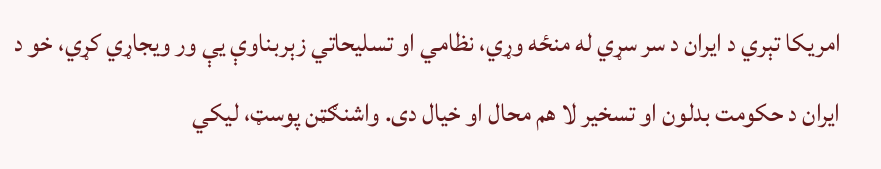امریکا تېري د ایران د سر سړي له منځه وړي، نظامي او تسلیحاتي زېربناوې یې ور ویجاړي کړي، خو د ایران د حکومت بدلون او تسخیر لا هم محال او خیال دی. واشنګټن پوسټ، لیکي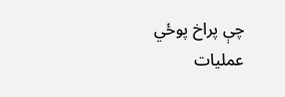چې پراخ پوځي عملیات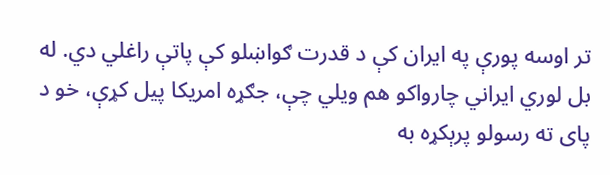تر اوسه پورې په ایران کې د قدرت ګواښلو کې پاتې راغلي دي. له بل لوري ایراني چارواکو هم ویلي چې، جګړه امریکا پیل کړې، خو د پای ته رسولو پرېکړه به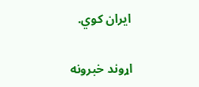ایران کوي.

اړوند خبرونه